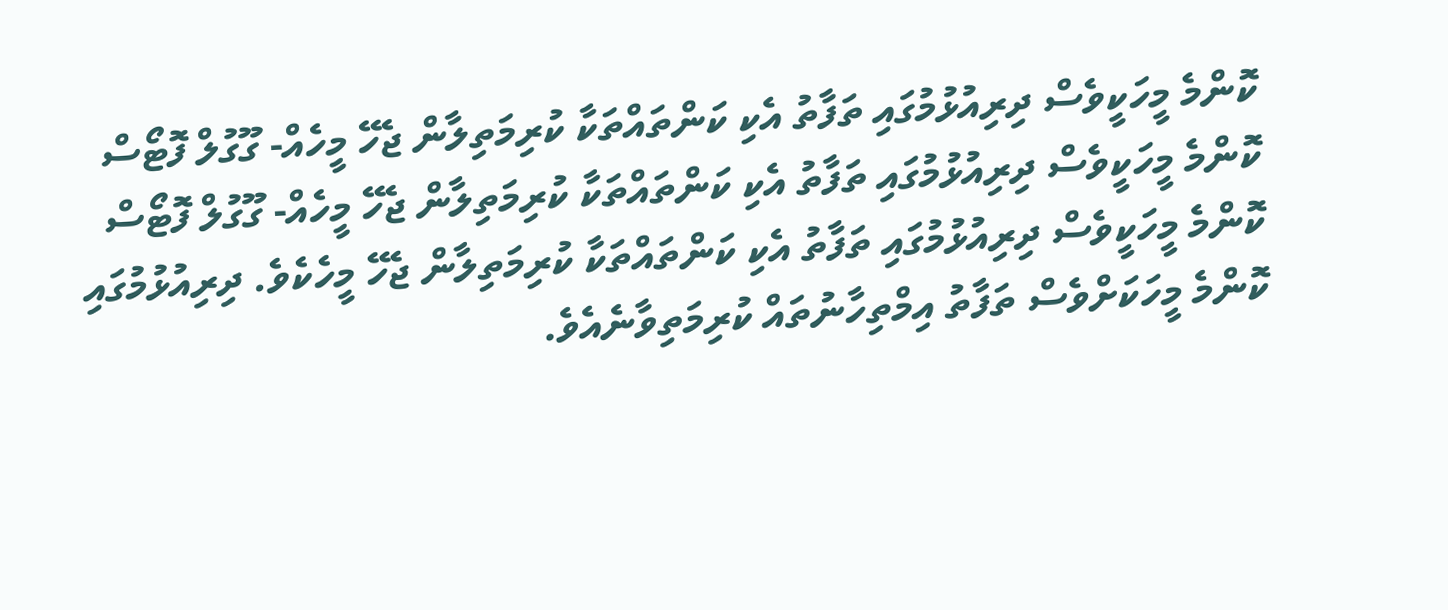ކޮންމެ މީހަކީވެސް ދިރިއުޅުމުގައި ތަފާތު އެކި ކަންތައްތަކާ ކުރިމަތިލާން ޖެހޭ މީހެއް- ގޫގުލް ފޮޓޯސް
ކޮންމެ މީހަކީވެސް ދިރިއުޅުމުގައި ތަފާތު އެކި ކަންތައްތަކާ ކުރިމަތިލާން ޖެހޭ މީހެއް- ގޫގުލް ފޮޓޯސް
ކޮންމެ މީހަކީވެސް ދިރިއުޅުމުގައި ތަފާތު އެކި ކަންތައްތަކާ ކުރިމަތިލާން ޖެހޭ މީހެކެވެ. ދިރިއުޅުމުގައި ކޮންމެ މީހަކަށްވެސް ތަފާތު އިމްތިހާނުތައް ކުރިމަތިވާނެއެވެ.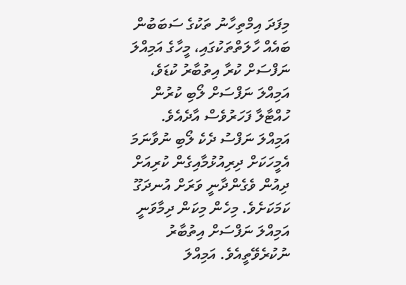މިފަދަ އިމްތިހާނު ތަކުގެ ސަބަބުން ބައެއް ހާލަތްތަކުގައި، މީހާގެ އަމިއްލަ ނަފްސަށް ކުރާ އިތުބާރު ކުޑަވެ، އަމިއްލަ ނަފްސަށް ލޯބި ކުރުން ހުއްޓާލާ ފަހަރުވެސް އާދެއެވެ.
އަމިއްލަ ނަފްސު ދެކެ ލޯބި ނުވާނަމަ އެމީހަކަށް ދިރިއުޅުމާއިގެން ކުރިއަށް ދިއުން ވެގެންދާނީ ވަރަށް އުނދަގޫ ކަމަކަށެވެ. މިހެން މިކަން ދިމާވަނީ އަމިއްލަ ނަފްސަށް އިތުބާރު ނުކުރެވޭތީއެވެ. އަމިއްލަ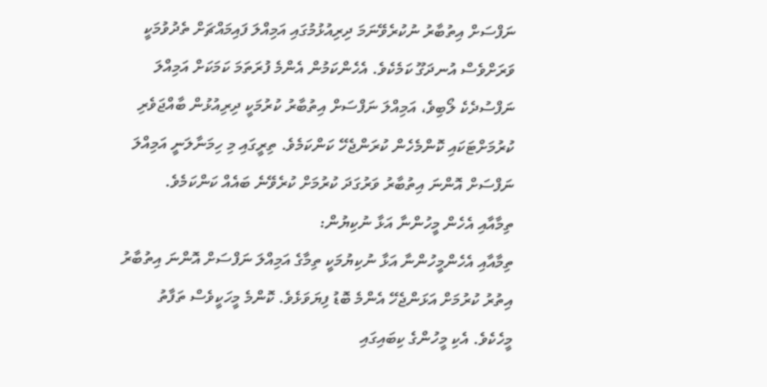ނަފްސަށް އިތުބާރު ނުކުރެވޭނަމަ ދިރިއުޅުމުގައި އަމިއްލަ ފައިމައްޗަށް ތެދުވުމަކީ ވަރަށްވެސް އުނދަގޫ ކަމެކެވެ. އެހެންކަމުން އެންމެ ފުރަތަމަ ކަމަކަށް އަމިއްލަ ނަފްސުދެކެ ލޯބިވެ، އަމިއްލަ ނަފްސަށް އިތުބާރު ކުރުމަކީ ދިރިއުޅުން ބާއްޖަވެރި ކުރުމަށްޓަކައި ކޮންމެހެން ކުރަންޖެހޭ ކަންކަމެވެ. ތިރީގައި މި ހިމަނާލަނީ އަމިއްލަ ނަފްސަށް އޮންނަ އިތުބާރު ވަރުގަދަ ކުރުމަށް ކުރެވޭނެ ބައެއް ކަންކަމެވެ.
ތިމާއާއި އެހެން މީހުންނާ އަޅާ ނުކިޔުން:
ތިމާއާއި އެހެންމީހުންނާ އަޅާ ނުކިޔުމަކީ ތިމާގެ އަމިއްލަ ނަފްސަށް އޮންނަ އިތުބާރު އިތުރު ކުރުމަށް އަޅަންޖެހޭ އެންމެ ބޮޑު ފިޔަވަޅެވެ. ކޮންމެ މީހަކީވެސް ތަފާތު މީހެކެވެ. އެކި މީހުންގެ ކިބައިގައި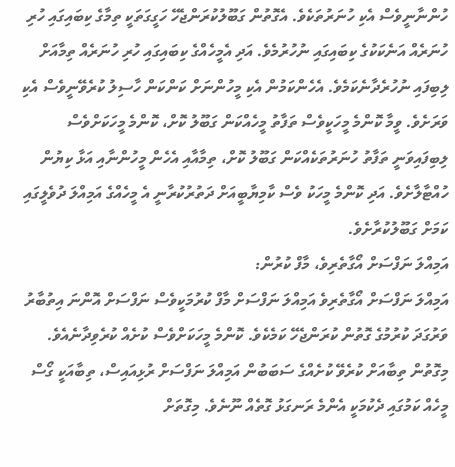ހުންނާނީވެސް އެކި ހުނަރުތަކެވެ. އެގޮތުން ގަބޫލުކުރަންޖެހޭ ހަގީގަތަކީ ތިމާގެ ކިބައިގައި ހުރި ހުނަރެއް އަނެކަކުގެ ކިބައިގައި ނުހުރުމެވެ. އަދި އެމީހެއްގެ ކިބައިގައި ހުރި ހުނަރެއް ތިމާއަށް ލިބިފައި ނުހުރެދާނެކަމެވެ. އެހެންކަމުން އެކި މީހުންނަށް ކަންކަން ހާސިލު ކުރެވޭނީވެސް އެކި ވަރަށެވެ. ވީމާ ކޮންމެ މީހަކީވެސް ތަފާތު މީހެއްކަން ގަބޫލު ކޮށް، ކޮންމެ މީހަކަށްވެސް ލިބިފައިވަނީ ތަފާތު ހުނަރުތަކެއްކަން ގަބޫލު ކޮށް، ތިމާއާއި އެހެން މީހުންނާއި އަޅާ ކިޔުން ހުއްޓާލާށެވެ. އަދި ކޮންމެ މީހަކު ވެސް ކާމިޔާބީއަށް ދަތުރުކުރާނީ އެ މީހެއްގެ އަމިއްލަ ދުވެލީގައި ކަމަށް ގަބޫލުކުރާށެވެ.
އަމިއްލަ ނަފްސަށް އޯގާތެރިވެ، މާފް ކުރުން:
އަމިއްލަ ނަފްސަށް އޯގާތެރިވެ އަމިއްލަ ނަފްސަށް މާފް ކުރުމަކީވެސް ނަފްސަށް އޮންނަ އިތުބާރު ވަރުގަދަ ކުރުމުގެ ގޮތުން ކުރަންޖެހޭ ކަމެކެވެ. ކޮންމެ މީހަކަށްވެސް ކުށެއް ކުރެވިދާނެއެވެ. މިގޮތުން ތިބާއަށް ކުރެވޭ ކުށެއްގެ ސަބަބުން އަމިއްލަ ނަފްސަށް ރުޅިއައިސް، ތިބާއަކީ ގޯސް މީހެއް ކަމުގައި ދެކުމަކީ އެންމެ ރަނގަޅު ގޮތެއް ނޫނެވެ. މިގޮތަށް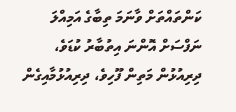ކަންތައްތަށް ވާނަމަ ތިބާގެ އަމިއްލަ ނަފްސަށް އޮންނަ އިތުބާރު ކުޑަވެ، ދިރިއުޅުން މަތިން ފޫހިވެ، ދިރިއުޅުމާއިގެން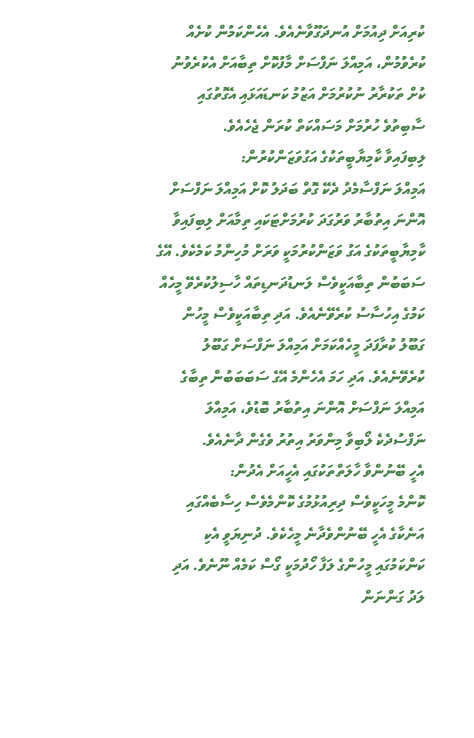ކުރިއަށް ދިއުމަށް އުނދަގޫވާނެއެވެ. އެހެންކަމުން ކުށެއް ކުރެވުމުން، އަމިއްލަ ނަފްސަށް މާފުކޮށް ތިބާއަށް އެކުރެވުނު ކުށް ތަކުރާރު ނުކުރުމަށް އަޒުމު ކަނޑައަޅައި އެގޮތުގައި ސާބިތުވެ ހުރުމަށް މަސައްކަތް ކުރަން ޖެހެއެވެ.
ލިބިފައިވާ ކާމިޔާބީތަކުގެ އަގުވަޒަންކުރުން:
އަމިއްލަ ނަފްސާމެދު ދެކޭ ގޮތް ބަދަލު ކޮށް އަމިއްލަ ނަފްސަށް އޮންނަ އިތުބާރު ވަރުގަދަ ކުރުމަށްޓަކައި ތިމާއަށް ލިބިފައިވާ ކާމިޔާބީތަކުގެ އަގު ވަޒަންކުރުމަކީ ވަރަށް މުހިންމު ކަމެކެވެ. އޭގެ ސަބަބުން ތިބާއަކީވެސް ލަނޑުދަނޑިތައް ހާސިލުކުރެވޭ މީހެއް ކަމުގެ އިހުސާސު ކުރެވޭނެއެވެ. އަދި ތިބާއަކީވެސް މީހުން ގަބޫލު ކުރާފަދަ މީހެއްކަމަށް އަމިއްލަ ނަފްސަށް ގަބޫލު ކުރެވޭނެއެވެ. އަދި ހަމަ އެހެންމެ އޭގެ ސަބަބަބުން ތިބާގެ އަމިއްލަ ނަފްސަށް އޮންނަ އިތުބާރު ބޮޑުވެ، އަމިއްލަ ނަފްސުދެކެ ލޯބިވާ މިންވަރު އިތުރު ވެގެން ދާނެއެވެ.
އެހީ ބޭނުންވާ ހާލަތްތަކުގައި އެހީއަށް އެދުން:
ކޮންމެ މީހަކީވެސް ދިރިއުޅުމުގެ ކޮންމެވެސް ހިސާބެއްގައި އަނެކާގެ އެހީ ބޭނުންވެދާނެ މީހެކެވެ. ދުނިޔަވީ އެކި ކަންކަމުގައި މީހުންގެ ލަފާ ހޯދުމަކީ ގޯސް ކަމެއް ނޫނެވެ. އަދި ލަދު ގަންނަން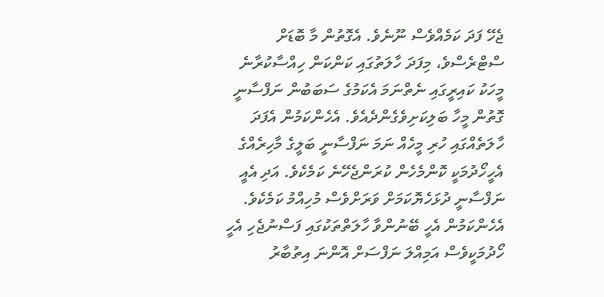ޖެހޭ ފަދަ ކަމެއްވެސް ނޫނެވެ. އެގޮތުން މާ ބޮޑަށް ސްޓްރެސްވެ، މިފަދަ ހާލަތުގައި ކަންކަން ހިއްސާކުރާނެ މީހަކު ކައިރީގައި ނެތްނަމަ އެކަމުގެ ސަބަބުން ނަފްސާނީ ގޮތުން މީހާ ބަލިކަށިވެގެންދެއެވެ. އެހެންކަމުން އެފަދަ ހާލަތެއްގައި ހުރި މީހެއް ނަމަ ނަފްސާނީ ބަލީގެ މާހިރެއްގެ އެހީހޯދުމަކީ ކޮންމެހެން ކުރަންޖެހޭނެ ކަމެކެވެ. އަދި އެއީ ނަފްސާނީ ދުޅަހެޔޮކަމަށް ވަރަށްވެސް މުހިއްމު ކަމެކެވެ. އެހެންކަމުން އެހީ ބޭނުންވާ ހާލަތްތަކުގައި ފަސްނުޖެހި އެހީ ހޯދުމަކީވެސް އަމިއްލަ ނަފްސަށް އޮންނަ އިތުބާރު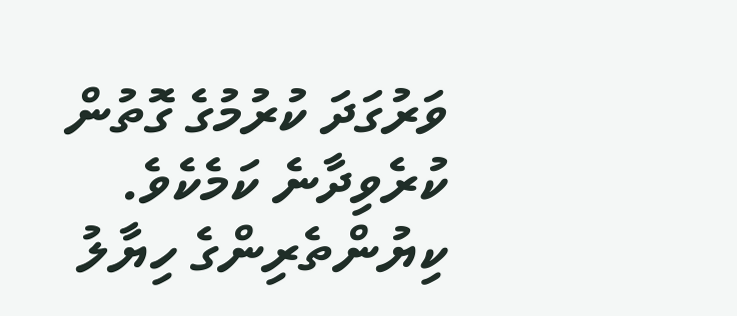ވަރުގަދަ ކުރުމުގެ ގޮތުން ކުރެވިދާނެ ކަމެކެވެ.
ކިޔުންތެރިންގެ ހިޔާލު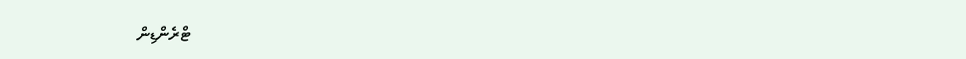ޓްރެންޑިން